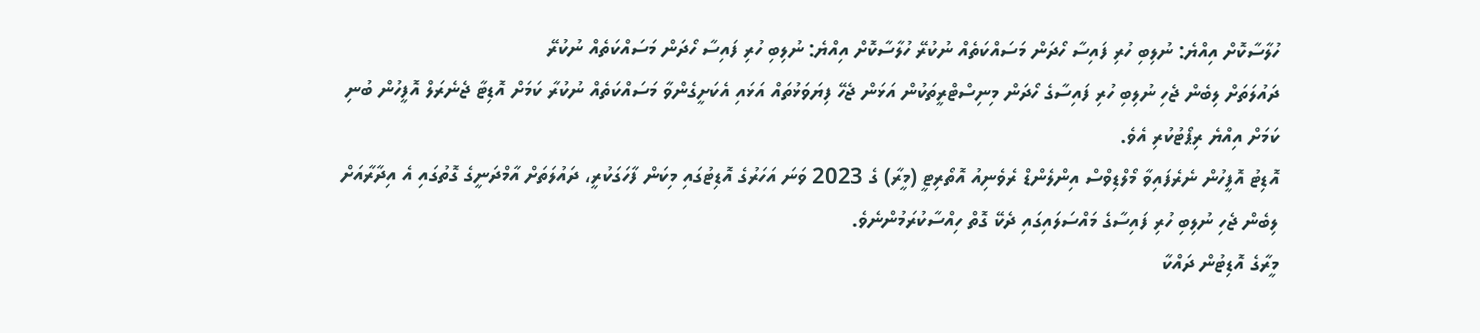ހުލާސާކޮށް އިއްޔެ: ނުލިބި ހުރި ފައިސާ ހޯދަން މަސައްކަތެއް ނުކުރޭ ހުލާސާކޮށް އިއްޔެ: ނުލިބި ހުރި ފައިސާ ހޯދަން މަސައްކަތެއް ނުކުރޭ
ދައުލަތަށް ލިބެން ޖެހި ނުލިބި ހުރި ފައިސާގެ ހޯދަން މިނިސްޓްރީތަކުން އަޅަން ޖެހޭ ފިޔަވަޅުތައް އަޅައި އެކަށީގެންވާ މަސައްކަތެއް ނުކުރާ ކަމަށް އޮޑިޓާ ޖެނެރަލް އޮފީހުން ބުނި ކަމަށް އިއްޔެ ރިޕޯޓުކުރި އެވެ.
އޮޑިޓު އޮފީހުން ނެރެފައިވާ މޯލްޑިވްސް އިންލެންޑް ރެވެނިއު އޮތޯރިޓީ (މީރާ) ގެ 2023 ވަނަ އަހަރުގެ އޮޑިޓުގައި މިކަން ފާހަގަކުރީ، ދައުލަތަށް އާމްދަނީގެ ގޮތުގައި އެ އިދާރާއަށް ލިބެން ޖެހި ނުލިބި ހުރި ފައިސާގެ މައްސަލައިގައި ދެކޭ ގޮތް ހިއްސާކުރަމުންނެވެ.
މީރާގެ އޮޑިޓުން ދައްކާ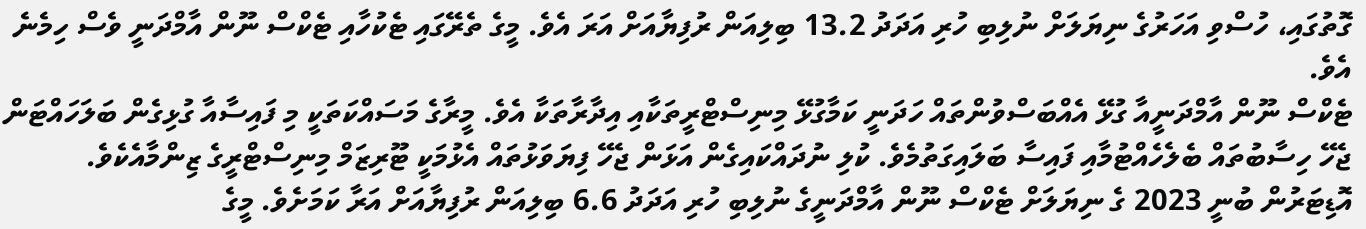ގޮތުގައި، ހުސްވި އަހަރުގެ ނިޔަލަށް ނުލިބި ހުރި އަދަދު 13.2 ބިލިއަން ރުފިޔާއަށް އަރަ އެވެ. މީގެ ތެރޭގައި ޓެކުހާއި ޓެކްސް ނޫން އާމްދަނީ ވެސް ހިމެނެ އެވެ.
ޓެކްސް ނޫން އާމްދަނީއާ ގުޅޭ އެއްބަސްވުންތައް ހަދަނީ ކަމާގުޅޭ މިނިސްޓްރީތަކާއި އިދާރާތަކާ އެވެ. މީރާގެ މަސައްކަތަކީ މި ފައިސާއާ ގުޅިގެން ބަލަހައްޓަން ޖެހޭ ހިސާބުތައް ބެލެހެއްޓުމާއި ފައިސާ ބަލައިގަތުމެވެ. ކުލި ނުދައްކައިގެން އަޅަން ޖެހޭ ފިޔަވަޅުތައް އެޅުމަކީ ޓޫރިޒަމް މިނިސްޓްރީގެ ޒިންމާއެކެވެ.
އޮޑިޓަރުން ބުނީ 2023 ގެ ނިޔަލަށް ޓެކްސް ނޫން އާމްދަނީގެ ނުލިބި ހުރި އަދަދު 6.6 ބިލިއަން ރުފިޔާއަށް އަރާ ކަމަށެވެ. މީގެ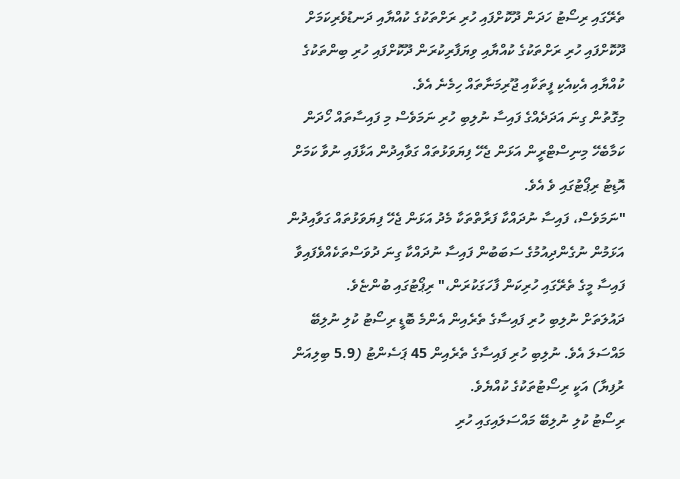ތެރޭގައި ރިސޯޓު ހަދަން ދޫކޮށްފައި ހުރި ރަށްތަކުގެ ކުއްޔާއި ދަނޑުވެރިކަމަށް ދޫކޮށްފައި ހުރި ރަށްތަކުގެ ކުއްޔާއި ވިޔަފާރިކުރަން ދޫކޮށްފައި ހުރި ބިންތަކުގެ ކުއްޔާއި އެކިއެކި ފީތަކާއި ޖޫރިމަނާތައް ހިމެނެ އެވެ.
މިގޮތުން ގިނަ އަދަދެއްގެ ފައިސާ ނުލިބި ހުރި ނަމަވެސް މި ފައިސާތައް ހޯދަން ކަމާބެހޭ މިނިސްޓްރީން އަޅަން ޖެހޭ ފިޔަވަޅުތައް ގަވާއިދުން އަޅާފައި ނުވާ ކަމަށް އޮޑިޓު ރިޕޯޓުގައި ވެ އެވެ.
"ނަމަވެސް، ފައިސާ ނުދައްކާ ފަރާތްތަކާ މެދު އަޅަން ޖެހޭ ފިޔަވަޅުތައް ގަވާއިދުން އަޅަމުން ނުގެންދިއުމުގެ ސަބަބުން ފައިސާ ނުދައްކާ ގިނަ ދުވަސްތަކެއްވެފައިވާ ފައިސާ މީގެ ތެރޭގައި ހުރިކަން ފާހަގަކުރަން،" ރިޕޯޓުގައި ބުންޏެވެ.
ދައުލަތަށް ނުލިބި ހުރި ފައިސާގެ ތެރެއިން އެންމެ ބޮޑީ ރިސޯޓު ކުލި ނުލިބޭ މައްސަލަ އެވެ. ނުލިބި ހުރި ފައިސާގެ ތެރެއިން 45 ޕަސެންޓު (5.9 ބިލިއަން ރުފިޔާ) އަކީ ރިސޯޓުތަކުގެ ކުއްޔެވެ.
ރިސޯޓު ކުލި ނުލިބޭ މައްސަލައިގައި ހުރި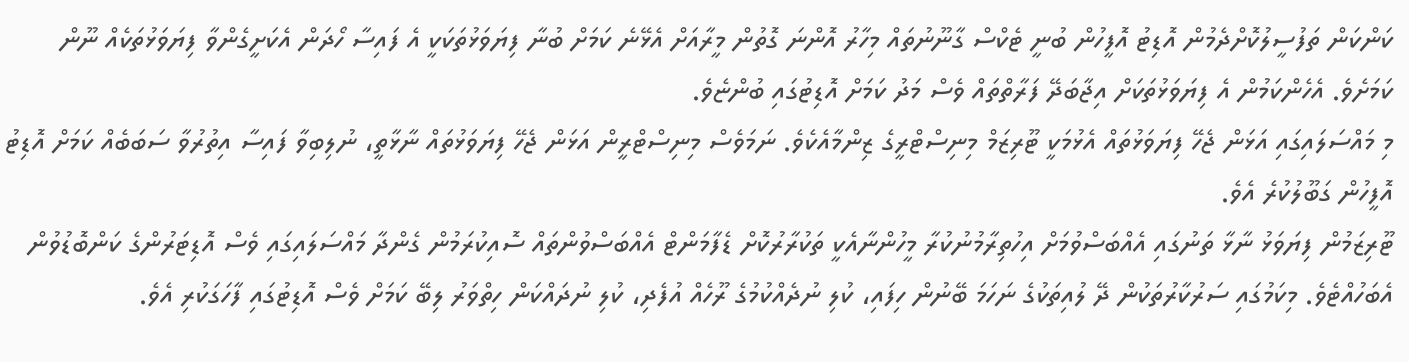ކަންކަން ތަފުސީލުކޮށްދެމުން އޮޑިޓު އޮފީހުން ބުނީ ޓެކްސް ގާނޫނުތައް މިހާރު އޮންނަ ގޮތުން މީރާއަށް އެޅޭނެ ކަމަށް ބުނާ ފިޔަވަޅުތަކަކީ އެ ފައިސާ ހޯދަން އެކަށީގެންވާ ފިޔަވަޅުތަކެއް ނޫން ކަމަށެވެ. އެހެންކަމުން އެ ފިޔަވަޅުތަކަށް އިޖާބަދޭ ފަރާތްތައް ވެސް މަދު ކަމަށް އޮޑިޓުގައި ބުންޏެވެ.
މި މައްސަލައިގައި އަޅަން ޖެހޭ ފިޔަވަޅުތައް އެޅުމަކީ ޓޫރިޒަމް މިނިސްޓްރީގެ ޒިންމާއެކެވެ. ނަމަވެސް މިނިސްޓްރީން އަޅަން ޖެހޭ ފިޔަވަޅުތައް ނާޅާތީ، ނުލިބިވާ ފައިސާ އިތުރުވާ ސަބަބެއް ކަމަށް އޮޑިޓު އޮފީހުން ގަބޫލުކުރެ އެވެ.
ޓޫރިޒަމުން ފިޔަވަޅު ނާޅާ ތަނުގައި އެއްބަސްވުމަށް އިހުތިރާމުނުކުރާ މީހުންނާއެކީ ތަކުރާރުކޮށް ޑެފާމަންޓް އެއްބަސްވުންތައް ސޮއިކުރަމުން ގެންދާ މައްސަލައިގައި ވެސް އޮޑިޓަރުންގެ ކަންބޮޑުވުން އެބަހުއްޓެވެ. މިކަމުގައި ސަރުކާރުތަކުން ދޭ ލުއިތަކުގެ ނަހަމަ ބޭނުން ހިފައި، ކުލި ނުދެއްކުމުގެ ރޫހެއް އުފެދި، ކުލި ނުދައްކަން ހިތްވަރު ލިބޭ ކަމަށް ވެސް އޮޑިޓުގައި ފާހަގަކުރި އެވެ.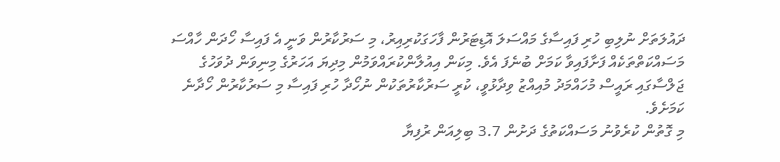ދައުލަތަށް ނުލިބި ހުރި ފައިސާގެ މައްސަލަ އޮޑިޓަރުން ފާހަގަކުރިއިރު، މި ސަރުކާރުން ވަނީ އެ ފައިސާ ހޯދަން ހާއްސަ މަސައްކަތްތަކެއް ފަށާފައިވާ ކަމަށް ބުނެފަ އެވެ. މިކަން އިއުލާންކުރައްވަމުން މިދިޔަ އަހަރުގެ މިނިވަން ދުވަހުގެ ޖަލްސާގައި ރައީސް މުހައްމަދު މުއިއްޒު ވިދާޅުވީ، ކުރީ ސަރުކާރުތަކުން ނުހޯދާ ހުރި ފައިސާ މި ސަރުކާރުން ހޯދާނެ ކަމަށެވެ.
މި ގޮތުން ކުރެވުނު މަސައްކަތުގެ ދަށުން 3.7 ބިލިއަން ރުފިޔާ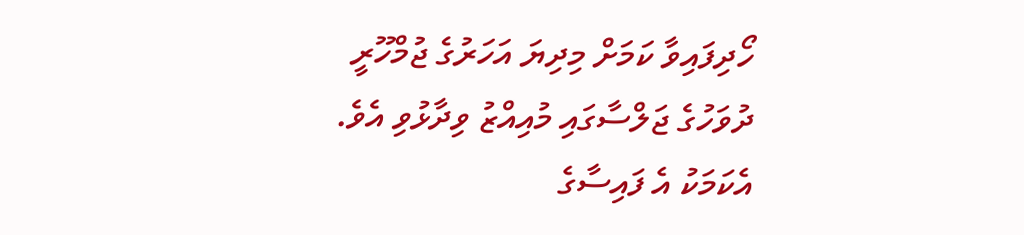ހޯދިފައިވާ ކަމަށް މިދިޔަ އަހަރުގެ ޖުމްހޫރީ ދުވަހުގެ ޖަލްސާގައި މުއިއްޒު ވިދާޅުވި އެވެ. އެކަމަކު އެ ފައިސާގެ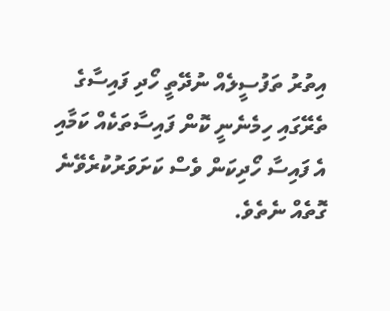އިތުރު ތަފުސީލެއް ނުދޭތީ ހޯދި ފައިސާގެ ތެރޭގައި ހިމެނެނީ ކޮން ފައިސާތަކެއް ކަމާއި އެ ފައިސާ ހޯދިކަން ވެސް ކަށަވަރުކުރެވޭނެ ގޮތެއް ނެތެވެ.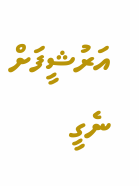އަރުޝީފަށް ނެގީ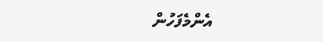އެންމެފަހުން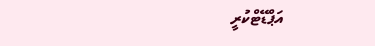އަޕްޑޭޓްކުރީ